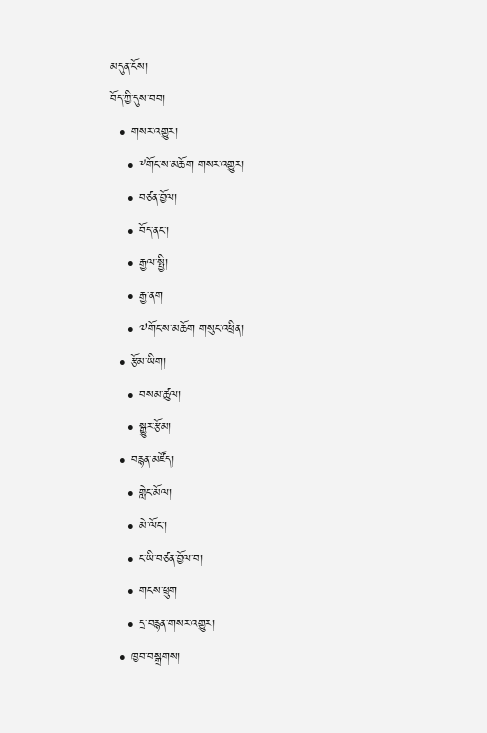མདུན་ངོས།
བོད་ཀྱི་དུས་བབ།
  • གསར་འགྱུར།
    • ༸གོང་ས་མཆོག གསར་འགྱུར།
    • བཙན་བྱོལ།
    • བོད་ནང་།
    • རྒྱལ་སྤྱི།
    • རྒྱ་ནག
    • ༧གོང་ས་མཆོག གསུང་འཕྲིན།
  • རྩོམ་ཡིག།
    • བསམ་ཚུལ།
    • སྒྱུར་རྩོམ།
  • བརྙན་མཛོད།
    • གླེང་མོལ།
    • མེ་ལོང་།
    • ང་ཡི་བཙན་བྱོལ་བ།
    • གངས་ཕྲུག
    • དྲ་བརྙན་གསར་འགྱུར།
  • ཁྱབ་བསྒྲགས།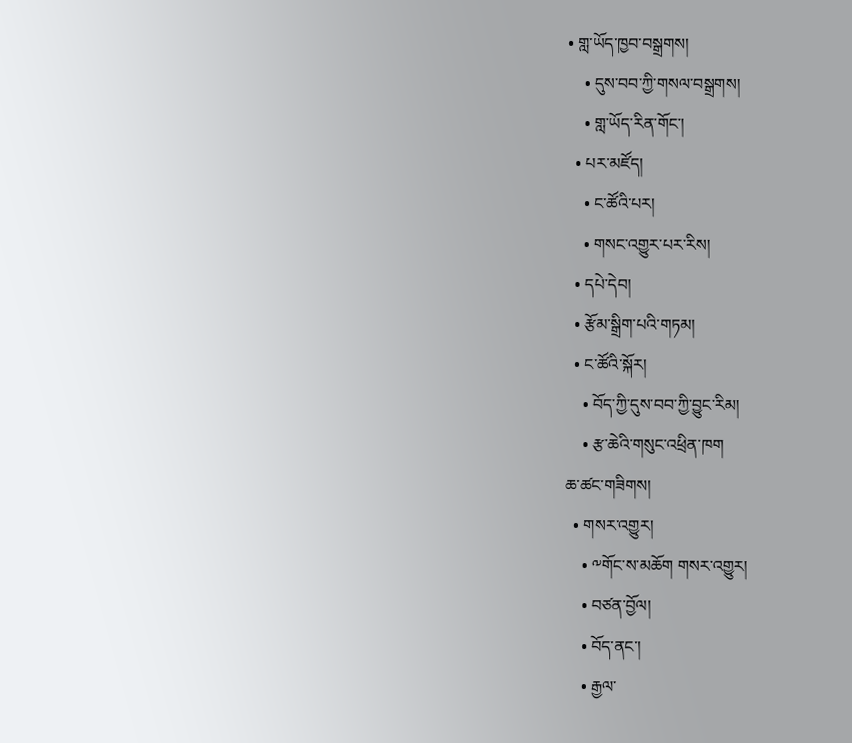• གླ་ཡོད་ཁྱབ་བསྒྲགས།
    • དུས་བབ་ཀྱི་གསལ་བསྒྲགས།
    • གླ་ཡོད་རིན་གོང་།
  • པར་མཛོད།
    • ང་ཚོའི་པར།
    • གསང་འགྱུར་པར་རིས།
  • དཔེ་དེབ།
  • རྩོམ་སྒྲིག་པའི་གཏམ།
  • ང་ཚོའི་སྐོར།
    • བོད་ཀྱི་དུས་བབ་ཀྱི་བྱུང་རིམ།
    • རྩ་ཆེའི་གསུང་འཕྲིན་ཁག
ཆ་ཚང་གཟིགས།
  • གསར་འགྱུར།
    • ༸གོང་ས་མཆོག གསར་འགྱུར།
    • བཙན་བྱོལ།
    • བོད་ནང་།
    • རྒྱལ་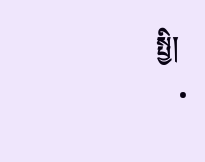སྤྱི།
    •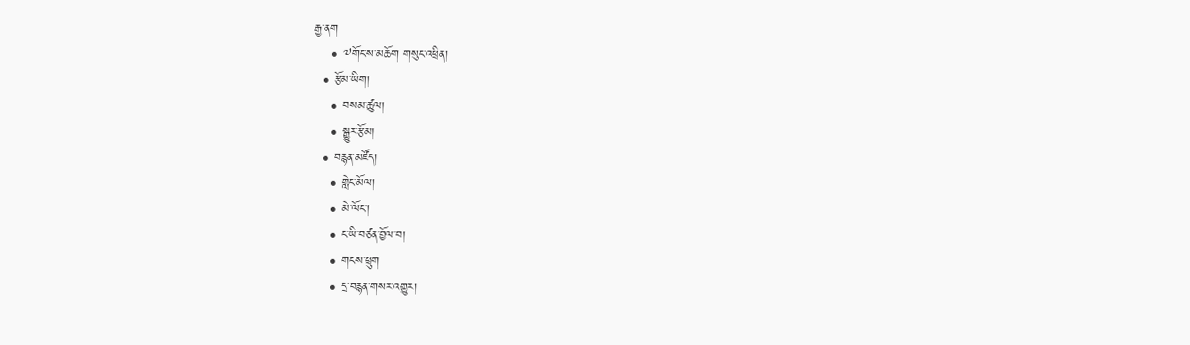རྒྱ་ནག
    • ༧གོང་ས་མཆོག གསུང་འཕྲིན།
  • རྩོམ་ཡིག།
    • བསམ་ཚུལ།
    • སྒྱུར་རྩོམ།
  • བརྙན་མཛོད།
    • གླེང་མོལ།
    • མེ་ལོང་།
    • ང་ཡི་བཙན་བྱོལ་བ།
    • གངས་ཕྲུག
    • དྲ་བརྙན་གསར་འགྱུར།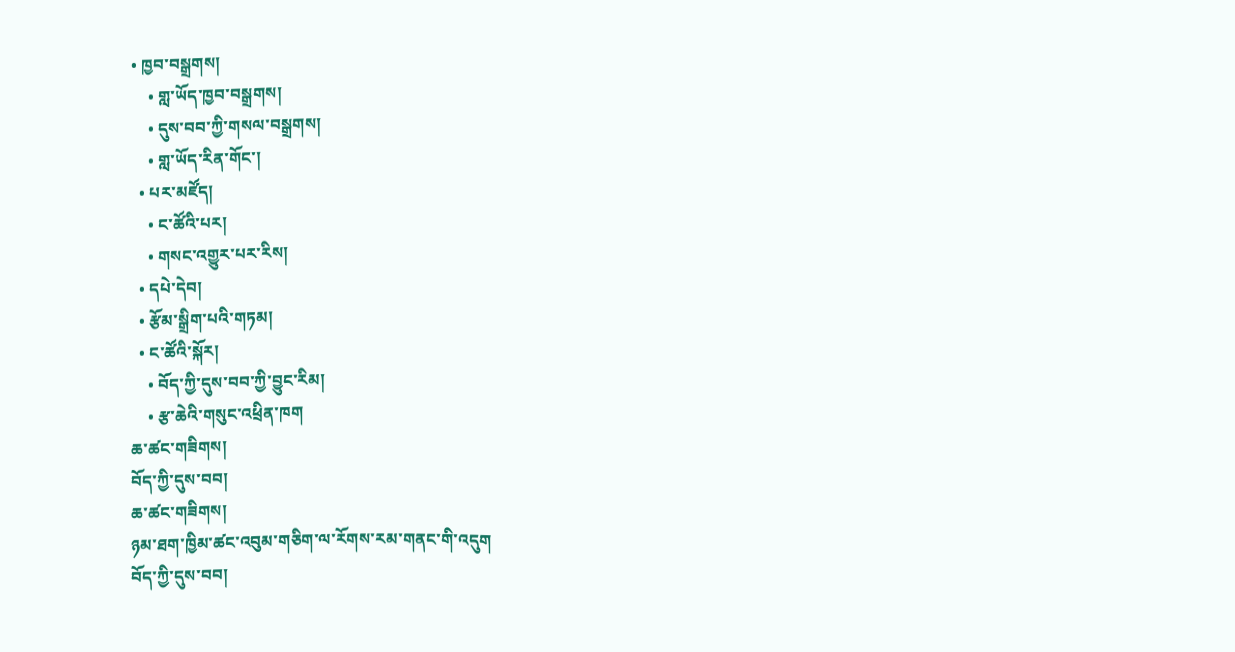• ཁྱབ་བསྒྲགས།
    • གླ་ཡོད་ཁྱབ་བསྒྲགས།
    • དུས་བབ་ཀྱི་གསལ་བསྒྲགས།
    • གླ་ཡོད་རིན་གོང་།
  • པར་མཛོད།
    • ང་ཚོའི་པར།
    • གསང་འགྱུར་པར་རིས།
  • དཔེ་དེབ།
  • རྩོམ་སྒྲིག་པའི་གཏམ།
  • ང་ཚོའི་སྐོར།
    • བོད་ཀྱི་དུས་བབ་ཀྱི་བྱུང་རིམ།
    • རྩ་ཆེའི་གསུང་འཕྲིན་ཁག
ཆ་ཚང་གཟིགས།
བོད་ཀྱི་དུས་བབ།
ཆ་ཚང་གཟིགས།
ཉམ་ཐག་ཁྱིམ་ཚང་འབུམ་གཅིག་ལ་རོགས་རམ་གནང་གི་འདུག
བོད་ཀྱི་དུས་བབ།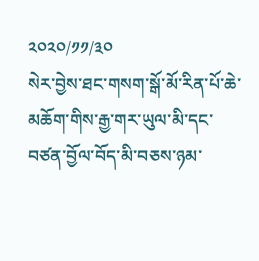༢༠༢༠/༡༡/༣༠
སེར་བྱེས་ཐང་གསག་སྒོ་མོ་རིན་པོ་ཆེ་མཆོག་གིས་རྒྱ་གར་ཡུལ་མི་དང་བཙན་བྱོལ་བོད་མི་བཅས་ཉམ་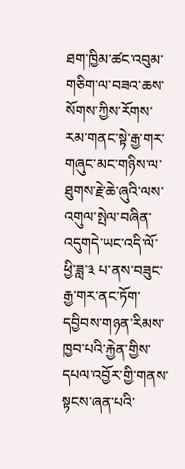ཐག་ཁྱིམ་ཚང་འབུམ་གཅིག་ལ་བཟའ་ཆས་སོགས་ཀྱིས་རོགས་རམ་གནང་སྟེ་རྒྱ་གར་གཞུང་མང་གཉིས་ལ་ཐུགས་རྗེ་ཆེ་ཞུའི་ལས་འགུལ་སྤེལ་བཞིན་འདུགདེ་ཡང་འདི་ལོ་ཕྱི་ཟླ་༣ པ་ནས་བཟུང་རྒྱ་གར་ནང་ཏོག་དབྱིབས་གཉན་རིམས་ཁྱབ་པའི་རྐྱེན་གྱིས་དཔལ་འབྱོར་གྱི་གནས་སྟངས་ཞན་པའི་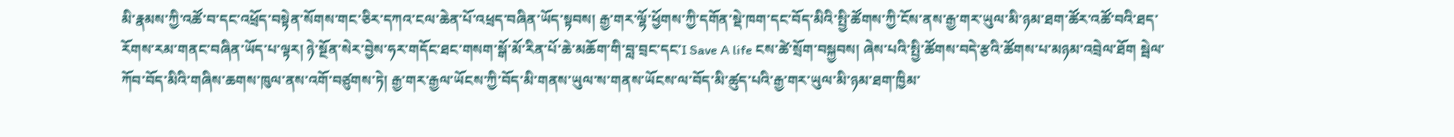མི་རྣམས་ཀྱི་འཚོ་བ་དང་འཕྲོད་བསྟེན་སོགས་གང་ཅིར་དཀའ་ངལ་ཆེན་པོ་འཕྲད་བཞིན་ཡོད་སྟབས། རྒྱ་གར་ལྷོ་ཕྱོགས་ཀྱི་དགོན་སྡེ་ཁག་དང་བོད་མིའི་སྤྱི་ཚོགས་ཀྱི་ངོས་ནས་རྒྱ་གར་ཡུལ་མི་ཉམ་ཐག་ཚོར་འཚོ་བའི་ཐད་རོགས་རམ་གནང་བཞིན་ཡོད་པ་ལྟར། ཉེ་སྔོན་སེར་བྱེས་ཧར་གདོང་ཐང་གསག་སྒོ་མོ་རིན་པོ་ཆེ་མཆོག་གི་བླ་བྲང་དང་I Save A life ངས་ཚེ་སྲོག་བསྐྱབས། ཞེས་པའི་སྤྱི་ཚོགས་བདེ་རྩའི་ཚོགས་པ་མཉམ་འབྲེལ་ཐོག སྦེལ་ཀོབ་བོད་མིའི་གཞིས་ཆགས་ཁུལ་ནས་འགོ་བཙུགས་ཏེ། རྒྱ་གར་རྒྱལ་ཡོངས་ཀྱི་བོད་མི་གནས་ཡུལ་ས་གནས་ཡོངས་ལ་བོད་མི་ཚུད་པའི་རྒྱ་གར་ཡུལ་མི་ཉམ་ཐག་ཁྱིམ་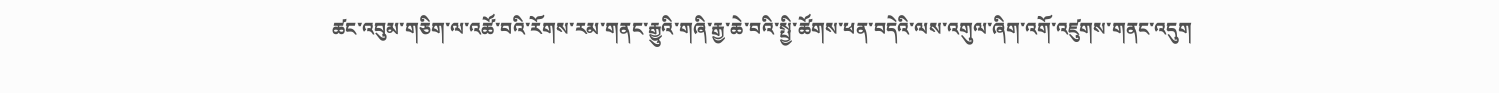ཚང་འབུམ་གཅིག་ལ་འཚོ་བའི་རོགས་རམ་གནང་རྒྱུའི་གཞི་རྒྱ་ཆེ་བའི་སྤྱི་ཚོགས་ཕན་བདེའི་ལས་འགུལ་ཞིག་འགོ་འཛུགས་གནང་འདུག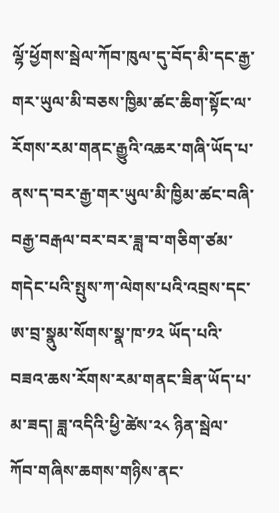ལྷོ་ཕྱོགས་སྦེལ་ཀོབ་ཁུལ་དུ་བོད་མི་དང་རྒྱ་གར་ཡུལ་མི་བཅས་ཁྱིམ་ཚང་ཆིག་སྟོང་ལ་རོགས་རམ་གནང་རྒྱུའི་འཆར་གཞི་ཡོད་པ་ནས་ད་བར་རྒྱ་གར་ཡུལ་མི་ཁྱིམ་ཚང་བཞི་བརྒྱ་བརྒལ་བར་བར་ཟླ་བ་གཅིག་ཙམ་གདེང་པའི་སྤུས་ཀ་ལེགས་པའི་འབྲས་དང་ཨ་བྲ་སྣུམ་སོགས་སྣ་ཁ་༡༢ ཡོད་པའི་བཟའ་ཆས་རོགས་རམ་གནང་ཟིན་ཡོད་པ་མ་ཟད། ཟླ་འདིའི་ཕྱི་ཚེས་༢༨ ཉིན་སྦེལ་ཀོབ་གཞིས་ཆགས་གཉིས་ནང་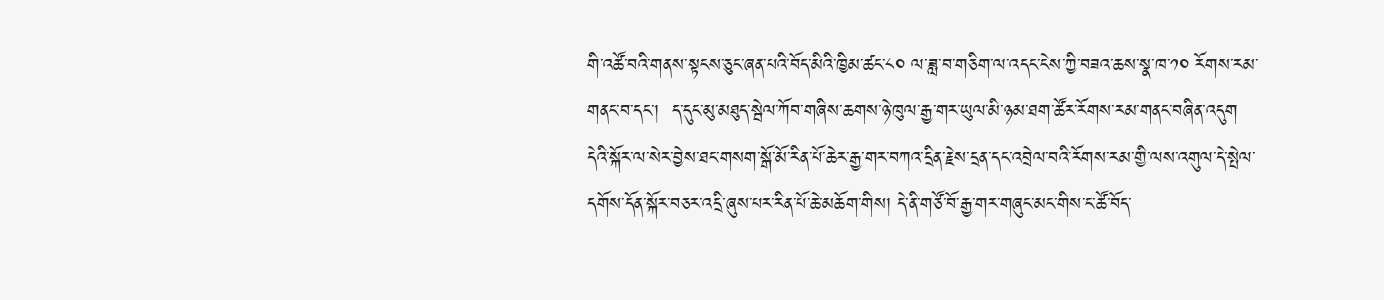གི་འཚོ་བའི་གནས་སྟངས་ཅུང་ཞན་པའི་བོད་མིའི་ཁྱིམ་ཚང་༨༠ ལ་ཟླ་བ་གཅིག་ལ་འདང་ངེས་ཀྱི་བཟའ་ཆས་སྣ་ཁ་༡༠ རོགས་རམ་གནང་བ་དང་།  ད་དུང་མུ་མཐུད་སྦེལ་ཀོབ་གཞིས་ཆགས་ཉེ་ཁུལ་རྒྱ་གར་ཡུལ་མི་ཉམ་ཐག་ཚོར་རོགས་རམ་གནང་བཞིན་འདུག
དེའི་སྐོར་ལ་སེར་བྱེས་ཐང་གསག་སྒོ་མོ་རིན་པོ་ཆེར་རྒྱ་གར་བཀའ་དྲིན་རྗེས་དྲན་དང་འབྲེལ་བའི་རོགས་རམ་གྱི་ལས་འགུལ་དེ་སྤེལ་དགོས་དོན་སྐོར་བཅར་འདྲི་ཞུས་པར་རིན་པོ་ཆེ་མཆོག་གིས། དེ་ནི་གཙོ་བོ་རྒྱ་གར་གཞུང་མང་གིས་ང་ཚོ་བོད་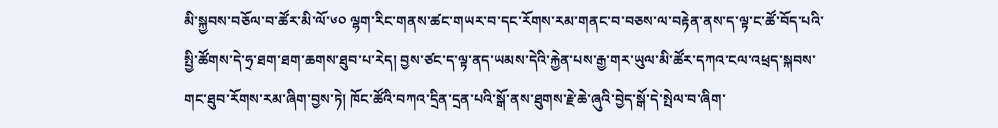མི་སྐྱབས་བཅོལ་བ་ཚོར་མི་ལོ་༦༠ ལྷག་རིང་གནས་ཚང་གཡར་བ་དང་རོགས་རམ་གནང་བ་བཅས་ལ་བརྟེན་ནས་ད་ལྟ་ང་ཚོ་བོད་པའི་སྤྱི་ཚོགས་དེ་ཧྲ་ཐག་ཐག་ཆགས་ཐུབ་པ་རེད། བྱས་ཙང་ད་ལྟ་ནད་ཡམས་དེའི་རྐྱེན་པས་རྒྱ་གར་ཡུལ་མི་ཚོར་དཀའ་ངལ་འཕྲད་སྐབས་གང་ཐུབ་རོགས་རམ་ཞིག་བྱས་ཏེ། ཁོང་ཚོའི་བཀའ་དྲིན་དྲན་པའི་སྒོ་ནས་ཐུགས་རྗེ་ཆེ་ཞུའི་བྱེད་སྒོ་དེ་སྤེལ་བ་ཞིག་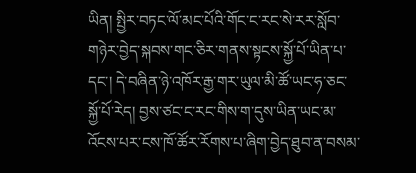ཡིན། སྤྱིར་བཏང་ལོ་མང་པོའི་གོང་ང་རང་སེ་རར་སློབ་གཉེར་བྱེད་སྐབས་གང་ཅིར་གནས་སྟངས་སྐྱོ་པོ་ཡིན་པ་དང་། དེ་བཞིན་ཉེ་འཁོར་རྒྱ་གར་ཡུལ་མི་ཚོ་ཡང་ཧ་ཅང་སྐྱོ་པོ་རེད། བྱས་ཙང་ང་རང་གིས་ག་དུས་ཡིན་ཡང་མ་འོངས་པར་ངས་ཁོ་ཚོར་རོགས་པ་ཞིག་བྱེད་ཐུབ་ན་བསམ་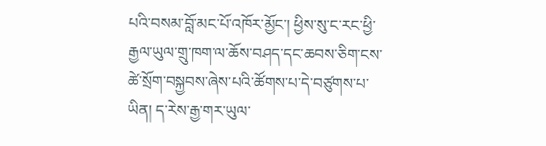པའི་བསམ་བློ་མང་པོ་འཁོར་མྱོང་། ཕྱིས་སུ་ང་རང་ཕྱི་རྒྱལ་ཡུལ་གྲུ་ཁག་ལ་ཆོས་བཤད་དང་ཆབས་ཅིག་ངས་ཚེ་སྲོག་བསྐྱབས་ཞེས་པའི་ཚོགས་པ་དེ་བཙུགས་པ་ཡིན། ད་རེས་རྒྱ་གར་ཡུལ་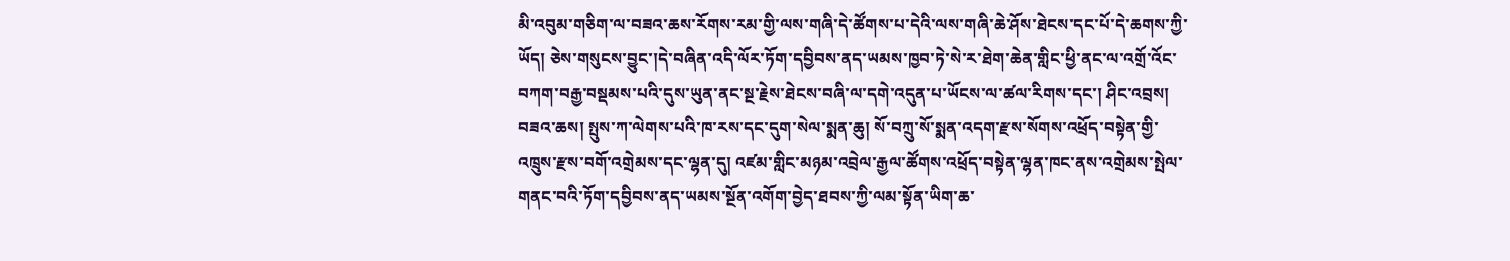མི་འབུམ་གཅིག་ལ་བཟའ་ཆས་རོགས་རམ་གྱི་ལས་གཞི་དེ་ཚོགས་པ་དེའི་ལས་གཞི་ཆེ་ཤོས་ཐེངས་དང་པོ་དེ་ཆགས་ཀྱི་ཡོད། ཅེས་གསུངས་བྱུང་།དེ་བཞིན་འདི་ལོར་ཏོག་དབྱིབས་ནད་ཡམས་ཁྱབ་ཏེ་སེ་ར་ཐེག་ཆེན་གླིང་ཕྱི་ནང་ལ་འགྲོ་འོང་བཀག་བརྒྱ་བསྡམས་པའི་དུས་ཡུན་ནང་སྔ་རྗེས་ཐེངས་བཞི་ལ་དགེ་འདུན་པ་ཡོངས་ལ་ཚལ་རིགས་དང་། ཤིང་འབྲས། བཟའ་ཆས། སྤུས་ཀ་ལེགས་པའི་ཁ་རས་དང་དུག་སེལ་སྨན་ཆུ། སོ་བཀྲུ་སོ་སྨན་འདག་རྫས་སོགས་འཕྲོད་བསྟེན་གྱི་འཁྲུས་རྫས་བགོ་འགྲེམས་དང་ལྷན་དུ། འཛམ་གླིང་མཉམ་འབྲེལ་རྒྱལ་ཚོགས་འཕྲོད་བསྟེན་ལྷན་ཁང་ནས་འགྲེམས་སྤེལ་གནང་བའི་ཏོག་དབྱིབས་ནད་ཡམས་སྔོན་འགོག་བྱེད་ཐབས་ཀྱི་ལམ་སྟོན་ཡིག་ཆ་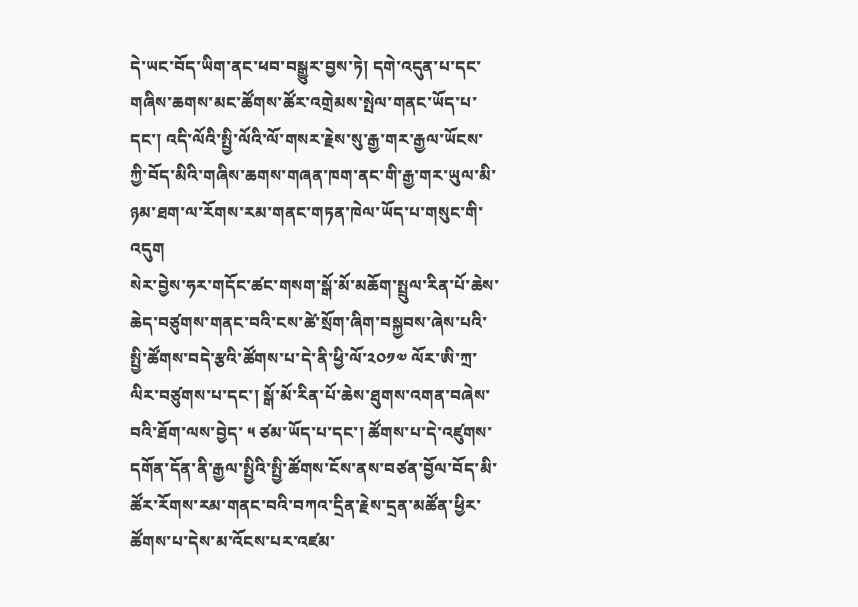དེ་ཡང་བོད་ཡིག་ནང་ཕབ་བསྒྱུར་བྱས་ཏེ། དགེ་འདུན་པ་དང་གཞིས་ཆགས་མང་ཚོགས་ཚོར་འགྲེམས་སྤེལ་གནང་ཡོད་པ་དང་། འདི་ལོའི་སྤྱི་ལོའི་ལོ་གསར་རྗེས་སུ་རྒྱ་གར་རྒྱལ་ཡོངས་ཀྱི་བོད་མིའི་གཞིས་ཆགས་གཞན་ཁག་ནང་གི་རྒྱ་གར་ཡུལ་མི་ཉམ་ཐག་ལ་རོགས་རམ་གནང་གཏན་ཁེལ་ཡོད་པ་གསུང་གི་འདུག
སེར་བྱེས་ཧར་གདོང་ཚང་གསག་སྒོ་མོ་མཆོག་སྤྲུལ་རིན་པོ་ཆེས་ཆེད་བཙུགས་གནང་བའི་ངས་ཚེ་སྲོག་ཞིག་བསྐྱབས་ཞེས་པའི་སྤྱི་ཚོགས་བདེ་རྩའི་ཚོགས་པ་དེ་ནི་ཕྱི་ལོ་༢༠༡༧ ལོར་ཨི་ཀྲ་ལིར་བཙུགས་པ་དང་། སྒོ་མོ་རིན་པོ་ཆེས་ཐུགས་འགན་བཞེས་བའི་ཐོག་ལས་བྱེད་ ༥ ཙམ་ཡོད་པ་དང་། ཚོགས་པ་དེ་འཛུགས་དགོན་དོན་ནི་རྒྱལ་སྤྱིའི་སྤྱི་ཚོགས་ངོས་ནས་བཙན་བྱོལ་བོད་མི་ཚོར་རོགས་རམ་གནང་བའི་བཀའ་དྲིན་རྗེས་དྲན་མཚོན་ཕྱིར་ཚོགས་པ་དེས་མ་འོངས་པར་འཛམ་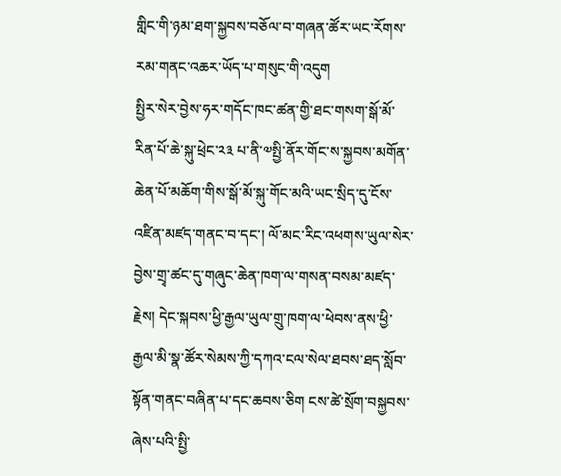གླིང་གི་ཉམ་ཐག་སྐྱབས་བཅོལ་བ་གཞན་ཚོར་ཡང་རོགས་རམ་གནང་འཆར་ཡོད་པ་གསུང་གི་འདུག
སྤྱིར་སེར་བྱེས་ཧར་གདོང་ཁང་ཚན་གྱི་ཐང་གསག་སྒོ་མོ་རིན་པོ་ཆེ་སྐུ་ཕྲེང་༢༣ པ་ནི་༧སྤྱི་ནོར་གོང་ས་སྐྱབས་མགོན་ཆེན་པོ་མཆོག་གིས་སྒོ་མོ་སྐུ་གོང་མའི་ཡང་སྲིད་དུ་ངོས་འཛིན་མཛད་གནང་བ་དང་། ལོ་མང་རིང་འཕགས་ཡུལ་སེར་བྱེས་གྲྭ་ཚང་དུ་གཞུང་ཆེན་ཁག་ལ་གསན་བསམ་མཛད་རྗེས། དེང་སྐབས་ཕྱི་རྒྱལ་ཡུལ་གྲུ་ཁག་ལ་ཕེབས་ནས་ཕྱི་རྒྱལ་མི་སྣ་ཚོར་སེམས་ཀྱི་དཀའ་ངལ་སེལ་ཐབས་ཐད་སློབ་སྟོན་གནང་བཞིན་པ་དང་ཆབས་ཅིག ངས་ཚེ་སྲོག་བསྐྱབས་ཞེས་པའི་སྤྱི་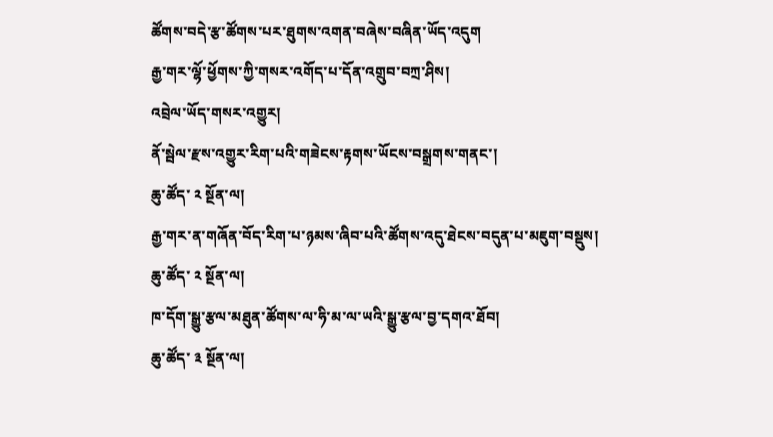ཚོགས་བདེ་རྩ་ཚོགས་པར་ཐུགས་འགན་བཞེས་བཞིན་ཡོད་འདུག
རྒྱ་གར་ལྷོ་ཕྱོགས་ཀྱི་གསར་འགོད་པ་དོན་འགྲུབ་བཀྲ་ཤིས།
འབྲེལ་ཡོད་གསར་འགྱུར།
ནོ་སྦེལ་རྫས་འགྱུར་རིག་པའི་གཟེངས་རྟགས་ཡོངས་བསྒྲགས་གནང་།
ཆུ་ཚོད་ ༢ སྔོན་ལ།
རྒྱ་གར་ན་གཞོན་བོད་རིག་པ་ཉམས་ཞིབ་པའི་ཚོགས་འདུ་ཐེངས་བདུན་པ་མཇུག་བསྡུས།
ཆུ་ཚོད་ ༢ སྔོན་ལ།
ཁ་དོག་སྒྱུ་རྩལ་མཐུན་ཚོགས་ལ་ཧི་མ་ལ་ཡའི་སྒྱུ་རྩལ་བྱ་དགའ་ཐོབ།
ཆུ་ཚོད་ ༣ སྔོན་ལ།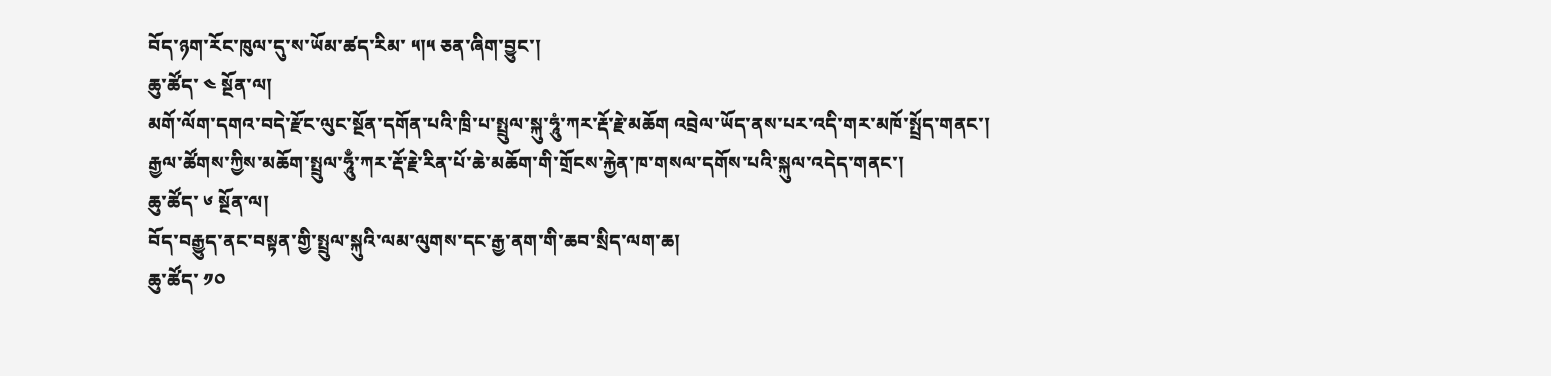བོད་ཉག་རོང་ཁུལ་དུ་ས་ཡོམ་ཚད་རིམ་ ༥།༥ ཅན་ཞིག་བྱུང་།
ཆུ་ཚོད་ ༤ སྔོན་ལ།
མགོ་ལོག་དགའ་བདེ་རྫོང་ལུང་སྔོན་དགོན་པའི་ཁྲི་པ་སྤྲུལ་སྐུ་ཧཱུཾ་ཀར་རྡོ་རྗེ་མཆོག འབྲེལ་ཡོད་ནས་པར་འདི་གར་མཁོ་སྤྲོད་གནང་།
རྒྱལ་ཚོགས་ཀྱིས་མཆོག་སྤྲུལ་ཧཱུྃ་ཀར་རྡོ་རྗེ་རིན་པོ་ཆེ་མཆོག་གི་གྲོངས་རྐྱེན་ཁ་གསལ་དགོས་པའི་སྐུལ་འདེད་གནང་།
ཆུ་ཚོད་ ༦ སྔོན་ལ།
བོད་བརྒྱུད་ནང་བསྟན་གྱི་སྤྲུལ་སྐུའི་ལམ་ལུགས་དང་རྒྱ་ནག་གི་ཆབ་སྲིད་ལག་ཆ།
ཆུ་ཚོད་ ༡༠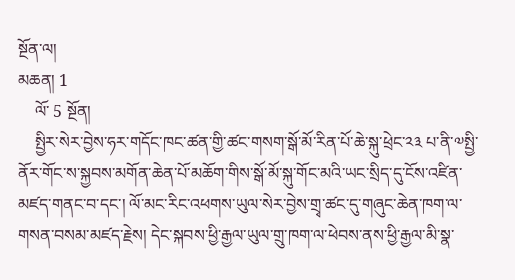སྔོན་ལ།
མཆན། 1
    ལོ་ 5 སྔོན།
    སྤྱིར་སེར་བྱེས་ཧར་གདོང་ཁང་ཚན་གྱི་ཚང་གསག་སྒོ་མོ་རིན་པོ་ཆེ་སྐུ་ཕྲེང་༢༣ པ་ནི་༧སྤྱི་ནོར་གོང་ས་སྐྱབས་མགོན་ཆེན་པོ་མཆོག་གིས་སྒོ་མོ་སྐུ་གོང་མའི་ཡང་སྲིད་དུ་ངོས་འཛིན་མཛད་གནང་བ་དང་། ལོ་མང་རིང་འཕགས་ཡུལ་སེར་བྱེས་གྲྭ་ཚང་དུ་གཞུང་ཆེན་ཁག་ལ་གསན་བསམ་མཛད་རྗེས། དེང་སྐབས་ཕྱི་རྒྱལ་ཡུལ་གྲུ་ཁག་ལ་ཕེབས་ནས་ཕྱི་རྒྱལ་མི་སྣ་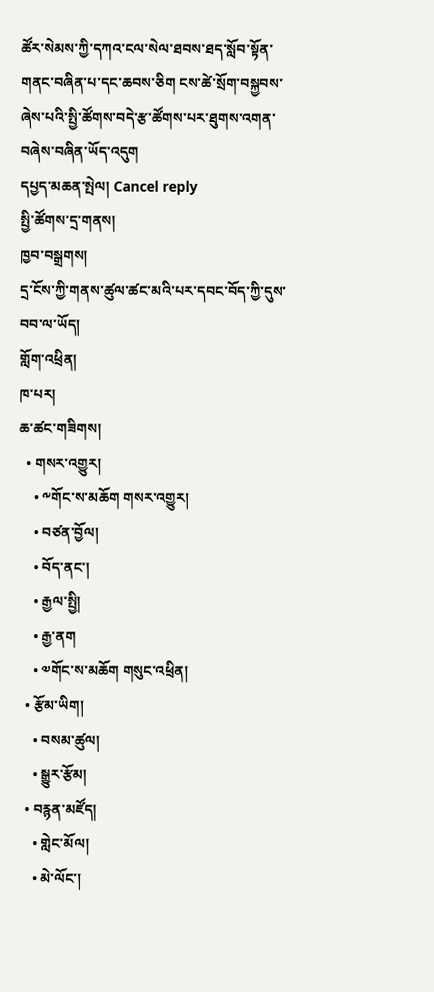ཚོར་སེམས་ཀྱི་དཀའ་ངལ་སེལ་ཐབས་ཐད་སློབ་སྟོན་གནང་བཞིན་པ་དང་ཆབས་ཅིག ངས་ཚེ་སྲོག་བསྐྱབས་ཞེས་པའི་སྤྱི་ཚོགས་བདེ་རྩ་ཚོགས་པར་ཐུགས་འགན་བཞེས་བཞིན་ཡོད་འདུག
དཔྱད་མཆན་སྤེལ། Cancel reply
སྤྱི་ཚོགས་དྲ་གནས།
ཁྱབ་བསྒྲགས།
དྲ་ངོས་ཀྱི་གནས་ཚུལ་ཚང་མའི་པར་དབང་བོད་ཀྱི་དུས་བབ་ལ་ཡོད།
གློག་འཕྲིན།
ཁ་པར།
ཆ་ཚང་གཟིགས།
  • གསར་འགྱུར།
    • ༸གོང་ས་མཆོག གསར་འགྱུར།
    • བཙན་བྱོལ།
    • བོད་ནང་།
    • རྒྱལ་སྤྱི།
    • རྒྱ་ནག
    • ༧གོང་ས་མཆོག གསུང་འཕྲིན།
  • རྩོམ་ཡིག།
    • བསམ་ཚུལ།
    • སྒྱུར་རྩོམ།
  • བརྙན་མཛོད།
    • གླེང་མོལ།
    • མེ་ལོང་།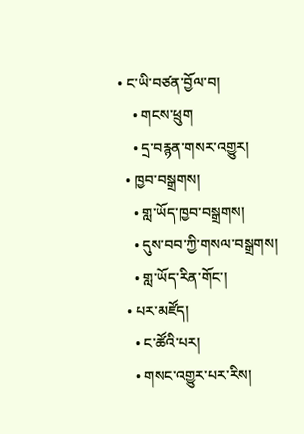• ང་ཡི་བཙན་བྱོལ་བ།
    • གངས་ཕྲུག
    • དྲ་བརྙན་གསར་འགྱུར།
  • ཁྱབ་བསྒྲགས།
    • གླ་ཡོད་ཁྱབ་བསྒྲགས།
    • དུས་བབ་ཀྱི་གསལ་བསྒྲགས།
    • གླ་ཡོད་རིན་གོང་།
  • པར་མཛོད།
    • ང་ཚོའི་པར།
    • གསང་འགྱུར་པར་རིས།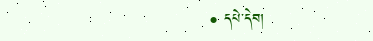• དཔེ་དེབ།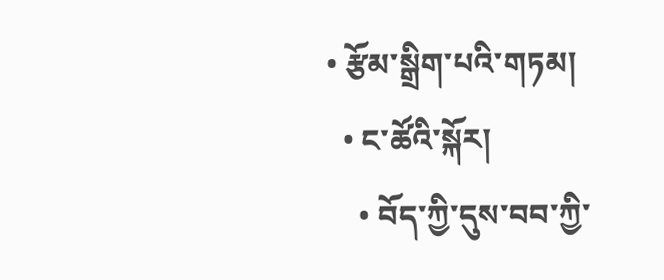• རྩོམ་སྒྲིག་པའི་གཏམ།
  • ང་ཚོའི་སྐོར།
    • བོད་ཀྱི་དུས་བབ་ཀྱི་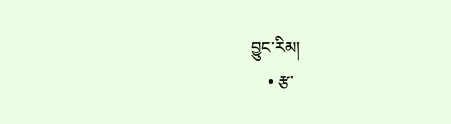བྱུང་རིམ།
    • རྩ་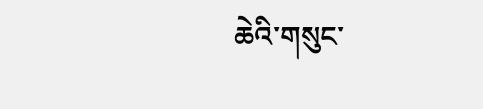ཆེའི་གསུང་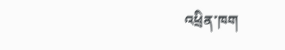འཕྲིན་ཁག